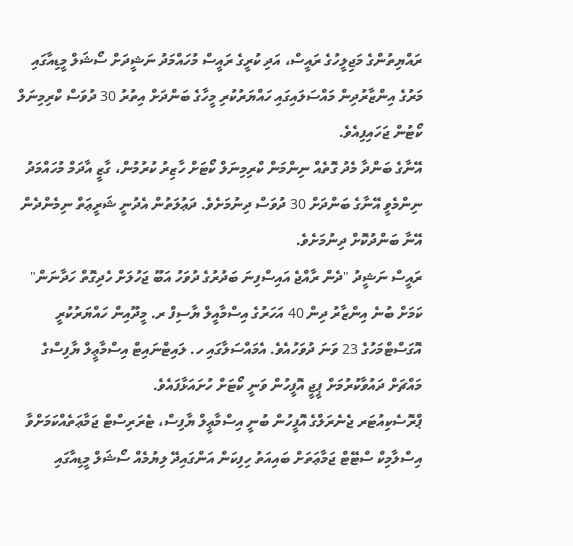ރައްޔިތުންގެ މަޖިލީހުގެ ރައީސް، އަދި ކުރީގެ ރައީސް މުހައްމަދު ނަޝީދަށް ސޯޝަލް މީޑިއާގައި މަރުގެ އިންޒާރުދިން މައްސަލައިގައި ހައްޔަރުކުރި މީހާގެ ބަންދަށް އިތުރު 30 ދުވަސް ކްރިމިނަލް ކޯޓުން ޖަހައިފިއެވެ.
އޭނާގެ ބަންދާ މެދު ގޮތެއް ނިންމަން ކްރިމިނަލް ކޯޓަށް ހާޒިރު ކުރުމުން، ގާޒީ އާދަމް މުހައްމަދު ނިންމެވީ އޭނާގެ ބަންދަށް 30 ދުވަސް ދިނުމަށެވެ. ދަޢުލަތުން އެދުނީ ޝަރީޢަތް ނިމެންދެން އޭނާ ބަންދުކޮށް ދިނުމަށެވެ.
ރައީސް ނަޝީދު "ދެން ރާއްޖެ އައިސްފިނަ ބަދުރުގެ ދުވަހު އަބޫ ޖަހުލަށް ހެދިގޮތް ހަދާނަން" ކަމަށް ބުނެ އިންޒާރު ދިން 40 އަހަރުގެ އިސްމާއީލް ޔާސިފް ރ. މީދޫއިން ހައްޔަރުކުރީ އޮގަސްޓްމަހުގެ 23 ވަނަ ދުވަހުއެވެ. އެމައްސަލާގައި ހ. ލައިޓްނައިޓް އިސްމާޢީލް ޔާފިސްގެ މައްޗަށް ދައުވާކުރުމަށް ޕީޖީ އޮފީހުން ވަނީ ކޯޓަށް ހުށައަޅާފައެވެ.
ޕްރޮސެކިއުޓަރ ޖެނެރަލްގެ އޮފީހުން ބުނީ އިސްމާޢީލް ޔާފިސް، ޓެރަރިސްޓް ޖަމާޢަތެއްކަމަށްވާ އިސްލާމިކް ސްޓޭޓް ޖަމާޢަތަށް ބައިއަތު ހިފިކަން އަންގައިދޭ ލިޔުމެއް ސޯޝަލް މީޑިއާގައި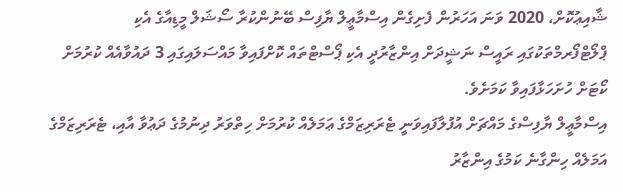ޝާއިޢުކޮށް، 2020 ވަނަ އަހަރުން ފެށިގެން އިސްމާޢީލް ޔާފިސް ބޭނުންކުރާ ސޯޝަލް މީޑިއާގެ އެކި ޕްލޯޓްފޯރމްތަކުގައި ރައީސް ނަޝީދަށް އިންޒާރުދީ އެކި ޕޯސްޓްތައް ކޮށްފައިވާ މައްސަލައިގައި 3 ދައުވާއެއް ކުރުމަށް ކޯޓަށް ހުށަހަޅާފައިވާ ކަމަށެވެ.
އިސްމާޢީލް ޔާފިސްގެ މައްޗަށް އުފުލާފައިވަނީ ޓެރަރިޒަމްގެ ޢަމަލެއް ކުރުމަށް ހިތްވަރު ދިނުމުގެ ދަޢުވާ އާއި، ޓެރަރިޒަމްގެ އަމަލެއް ހިންގާނެ ކަމުގެ އިންޒާރު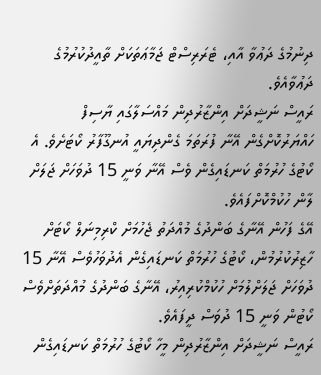ދިނުމުގެ ދަޢުވާ އާއި، ޓެރަރިސްޓް ޖަމާޢަތަކަށް ތާއީދުކުރުމުގެ ދަޢުވާއެވެ.
ރައީސް ނަޝީދަށް އިންޒާރުދިން މައްސަލާގައި ޔާސިފް ހައްޔަރުކޮށްގެން އޭނާ ފުރަތަމަ ގެންދިޔައީ އުނގޫފާރު ކޯޓަށެވެ. އެ ކޯޓުގެ ހުރުމަތް ކަނޑައިގެން ވެސް އޭނާ ވަނީ 15 ދުވަހަށް ޖަލަށް ލާން ހުކުމްކޮށްފައެވެ.
އޭގެ ފަހުން އޭނާގެ ބަންދުގެ މުއްދަތު ޖެހުމަށް ކްރިމިނަލް ކޯޓަށް ހާޒިރުކުރުމުން، ކޯޓުގެ ހުރުމަތް ކަނޑައިގެން އެދުވަހުވެސް އޭނާ 15 ދުވަހަށް ޖަލަށްލުމަށް ހުކުމްކުރިއިރު، އޭނާގެ ބަންދުގެ މުއްދަތަށްވެސް ކޯޓުން ވަނީ 15 ދުވަސް ދީފައެވެ.
ރައީސް ނަޝީދަށް އިންޒާރުދިން މީހާ ކޯޓުގެ ހުރުމަތް ކަނޑައިގެން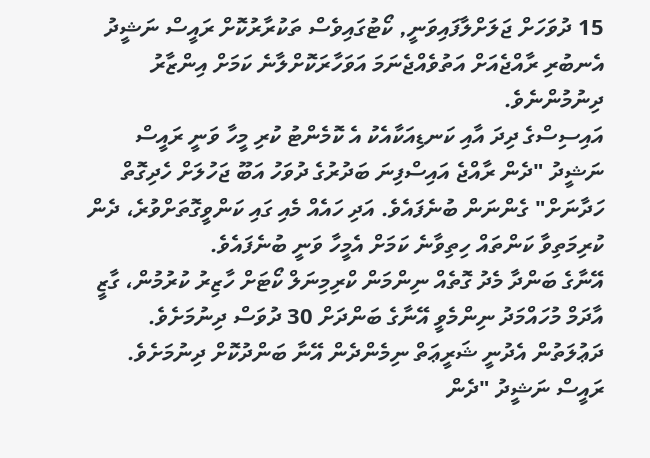15 ދުވަހަށް ޖަލަށްލާފައިވަނީ, ކޯޓުގައިވެސް ތަކުރާރުކޮށް ރައީސް ނަޝީދު އެނބުރި ރާއްޖެއަށް އަތުވެއްޖެނަމަ އަވަހާރަކޮށްލާނެ ކަމަށް އިންޒާރު ދިނުމުންނެވެ.
އައިސިސްގެ ދިދަ އާއި ކަނޑިއަކާއެކު އެ ކޮމެންޓު ކުރި މީހާ ވަނީ ރައީސް ނަޝީދު "ދެން ރާއްޖެ އައިސްފިނަ ބަދުރުގެ ދުވަހު އަބޫ ޖަހުލަށް ހެދިގޮތް ހަދާނަށް" ގެންނަން ބުނެފައެވެ. އަދި ހައެއް މެއި ގައި ކަންވީގޮތަށްވުރެ، ދެން ކުރިމަތިވާ ކަންތައް ހިތިވާނެ ކަމަށް އެމީހާ ވަނީ ބުނެފައެވެ.
އޭނާގެ ބަންދާ މެދު ގޮތެއް ނިންމަން ކްރިމިނަލް ކޯޓަށް ހާޒިރު ކުރުމުން، ގާޒީ އާދަމް މުހައްމަދު ނިންމެވީ އޭނާގެ ބަންދަށް 30 ދުވަސް ދިނުމަށެވެ. ދަޢުލަތުން އެދުނީ ޝަރީޢަތް ނިމެންދެން އޭނާ ބަންދުކޮށް ދިނުމަށެވެ.
ރައީސް ނަޝީދު "ދެން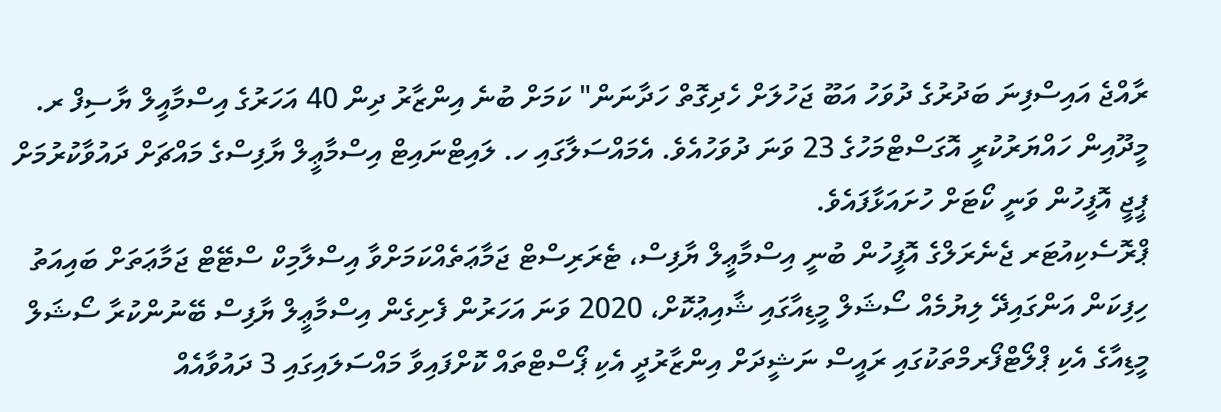ރާއްޖެ އައިސްފިނަ ބަދުރުގެ ދުވަހު އަބޫ ޖަހުލަށް ހެދިގޮތް ހަދާނަން" ކަމަށް ބުނެ އިންޒާރު ދިން 40 އަހަރުގެ އިސްމާއީލް ޔާސިފް ރ. މީދޫއިން ހައްޔަރުކުރީ އޮގަސްޓްމަހުގެ 23 ވަނަ ދުވަހުއެވެ. އެމައްސަލާގައި ހ. ލައިޓްނައިޓް އިސްމާޢީލް ޔާފިސްގެ މައްޗަށް ދައުވާކުރުމަށް ޕީޖީ އޮފީހުން ވަނީ ކޯޓަށް ހުށައަޅާފައެވެ.
ޕްރޮސެކިއުޓަރ ޖެނެރަލްގެ އޮފީހުން ބުނީ އިސްމާޢީލް ޔާފިސް، ޓެރަރިސްޓް ޖަމާޢަތެއްކަމަށްވާ އިސްލާމިކް ސްޓޭޓް ޖަމާޢަތަށް ބައިއަތު ހިފިކަން އަންގައިދޭ ލިޔުމެއް ސޯޝަލް މީޑިއާގައި ޝާއިޢުކޮށް، 2020 ވަނަ އަހަރުން ފެށިގެން އިސްމާޢީލް ޔާފިސް ބޭނުންކުރާ ސޯޝަލް މީޑިއާގެ އެކި ޕްލޯޓްފޯރމްތަކުގައި ރައީސް ނަޝީދަށް އިންޒާރުދީ އެކި ޕޯސްޓްތައް ކޮށްފައިވާ މައްސަލައިގައި 3 ދައުވާއެއް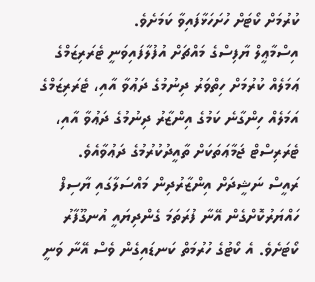ކުރުމަށް ކޯޓަށް ހުށަހަޅާފައިވާ ކަމަށެވެ.
އިސްމާޢީލް ޔާފިސްގެ މައްޗަށް އުފުލާފައިވަނީ ޓެރަރިޒަމްގެ ޢަމަލެއް ކުރުމަށް ހިތްވަރު ދިނުމުގެ ދަޢުވާ އާއި، ޓެރަރިޒަމްގެ އަމަލެއް ހިންގާނެ ކަމުގެ އިންޒާރު ދިނުމުގެ ދަޢުވާ އާއި، ޓެރަރިސްޓް ޖަމާޢަތަކަށް ތާއީދުކުރުމުގެ ދަޢުވާއެވެ.
ރައީސް ނަޝީދަށް އިންޒާރުދިން މައްސަލާގައި ޔާސިފް ހައްޔަރުކޮށްގެން އޭނާ ފުރަތަމަ ގެންދިޔައީ އުނގޫފާރު ކޯޓަށެވެ. އެ ކޯޓުގެ ހުރުމަތް ކަނޑައިގެން ވެސް އޭނާ ވަނީ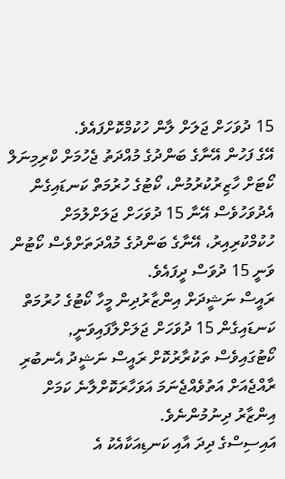15 ދުވަހަށް ޖަލަށް ލާން ހުކުމްކޮށްފައެވެ.
އޭގެ ފަހުން އޭނާގެ ބަންދުގެ މުއްދަތު ޖެހުމަށް ކްރިމިނަލް ކޯޓަށް ހާޒިރުކުރުމުން، ކޯޓުގެ ހުރުމަތް ކަނޑައިގެން އެދުވަހުވެސް އޭނާ 15 ދުވަހަށް ޖަލަށްލުމަށް ހުކުމްކުރިއިރު، އޭނާގެ ބަންދުގެ މުއްދަތަށްވެސް ކޯޓުން ވަނީ 15 ދުވަސް ދީފައެވެ.
ރައީސް ނަޝީދަށް އިންޒާރުދިން މީހާ ކޯޓުގެ ހުރުމަތް ކަނޑައިގެން 15 ދުވަހަށް ޖަލަށްލާފައިވަނީ, ކޯޓުގައިވެސް ތަކުރާރުކޮށް ރައީސް ނަޝީދު އެނބުރި ރާއްޖެއަށް އަތުވެއްޖެނަމަ އަވަހާރަކޮށްލާނެ ކަމަށް އިންޒާރު ދިނުމުންނެވެ.
އައިސިސްގެ ދިދަ އާއި ކަނޑިއަކާއެކު އެ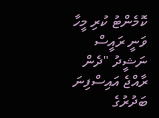ކޮމެންޓު ކުރި މީހާ ވަނީ ރައީސް ނަޝީދު "ދެން ރާއްޖެ އައިސްފިނަ ބަދުރުގެ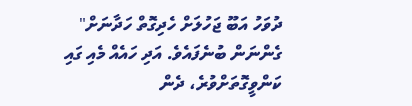ދުވަހު އަބޫ ޖަހުލަށް ހެދިގޮތް ހަދާނަށް" ގެންނަން ބުނެފައެވެ. އަދި ހައެއް މެއި ގައި ކަންވީގޮތަށްވުރެ، ދެން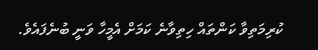ކުރިމަތިވާ ކަންތައް ހިތިވާނެ ކަމަށް އެމީހާ ވަނީ ބުނެފައެވެ.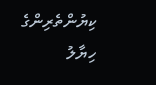ކިޔުންތެރިންގެ ހިޔާލު